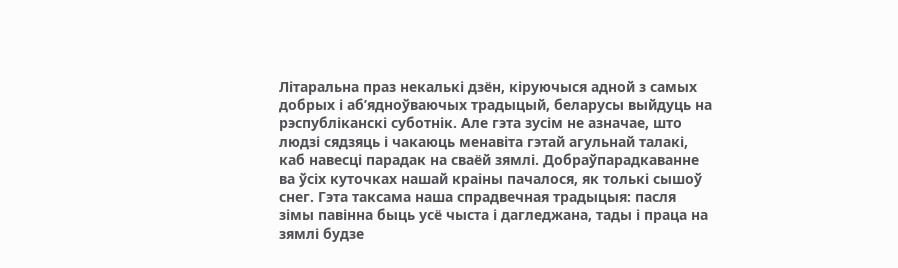Літаральна праз некалькі дзён, кіруючыся адной з самых добрых і аб’ядноўваючых традыцый, беларусы выйдуць на рэспубліканскі суботнік. Але гэта зусім не азначае, што людзі сядзяць і чакаюць менавіта гэтай агульнай талакі, каб навесці парадак на сваёй зямлі. Добраўпарадкаванне ва ўсіх куточках нашай краіны пачалося, як толькі сышоў снег. Гэта таксама наша спрадвечная традыцыя: пасля зімы павінна быць усё чыста і дагледжана, тады і праца на зямлі будзе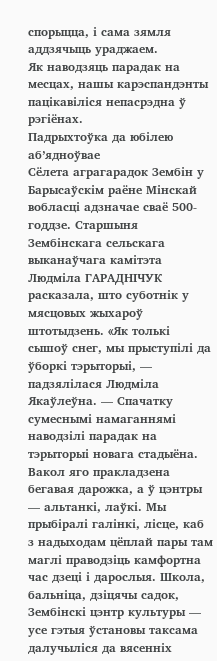спорыцца, і сама зямля аддзячыць ураджаем.
Як наводзяць парадак на месцах, нашы карэспандэнты пацікавіліся непасрэдна ў рэгіёнах.
Падрыхтоўка да юбілею аб’ядноўвае
Сёлета аграгарадок Зембін у Барысаўскім раёне Мінскай вобласці адзначае сваё 500-годдзе. Старшыня Зембінскага сельскага выканаўчага камітэта Людміла ГАРАДНІЧУК расказала, што суботнік у мясцовых жыхароў штотыдзень. «Як толькі сышоў снег, мы прыступілі да ўборкі тэрыторыі, — падзялілася Людміла Якаўлеўна. — Спачатку сумеснымі намаганнямі наводзілі парадак на тэрыторыі новага стадыёна. Вакол яго пракладзена бегавая дарожка, а ў цэнтры — альтанкі, лаўкі. Мы прыбіралі галінкі, лісце, каб з надыходам цёплай пары там маглі праводзіць камфортна час дзеці і дарослыя. Школа, бальніца, дзіцячы садок, Зембінскі цэнтр культуры — усе гэтыя ўстановы таксама далучыліся да вясенніх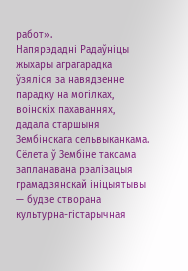работ».
Напярэдадні Радаўніцы жыхары аграгарадка ўзяліся за навядзенне парадку на могілках, воінскіх пахаваннях, дадала старшыня Зембінскага сельвыканкама.
Сёлета ў Зембіне таксама запланавана рэалізацыя грамадзянскай ініцыятывы — будзе створана культурна-гістарычная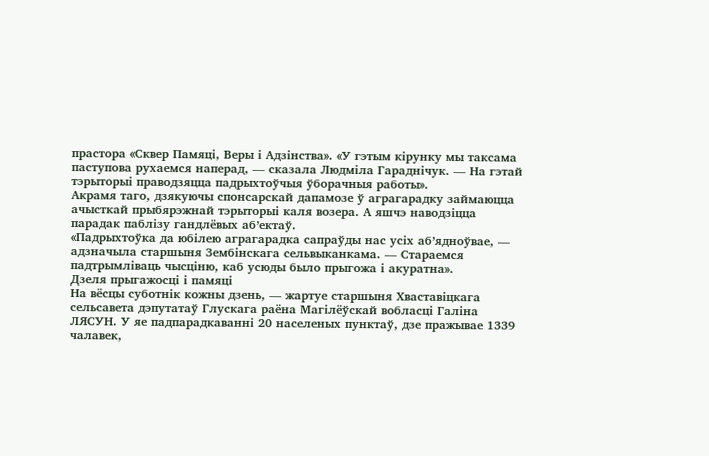прастора «Сквер Памяці, Веры і Адзінства». «У гэтым кірунку мы таксама паступова рухаемся наперад, — сказала Людміла Гараднічук. — На гэтай тэрыторыі праводзяцца падрыхтоўчыя ўборачныя работы».
Акрамя таго, дзякуючы спонсарскай дапамозе ў аграгарадку займаюцца ачысткай прыбярэжнай тэрыторыі каля возера. А яшчэ наводзіцца парадак паблізу гандлёвых аб’ектаў.
«Падрыхтоўка да юбілею аграгарадка сапраўды нас усіх аб’ядноўвае, — адзначыла старшыня Зембінскага сельвыканкама. — Стараемся падтрымліваць чысціню, каб усюды было прыгожа і акуратна».
Дзеля прыгажосці і памяці
На вёсцы суботнік кожны дзень, — жартуе старшыня Хваставіцкага сельсавета дэпутатаў Глускага раёна Магілёўскай вобласці Галіна ЛЯСУН. У яе падпарадкаванні 20 населеных пунктаў, дзе пражывае 1339 чалавек,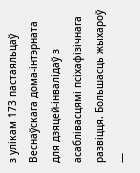з улікам 173 пастаяльцаў Веснаўскага дома-інтэрната для дзяцей-інвалідаў з асаблівасцямі псіхафізічнага развіцця. Большасць жыхароў —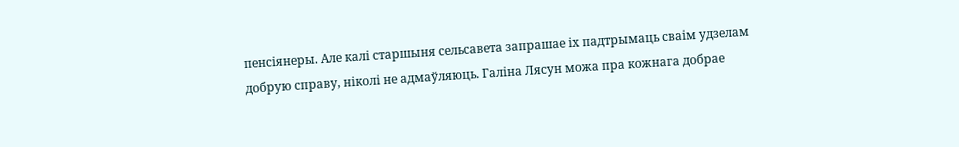пенсіянеры. Але калі старшыня сельсавета запрашае іх падтрымаць сваім удзелам добрую справу, ніколі не адмаўляюць. Галіна Лясун можа пра кожнага добрае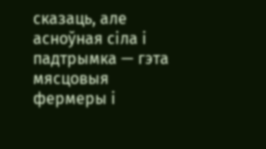сказаць, але асноўная сіла і падтрымка — гэта мясцовыя фермеры і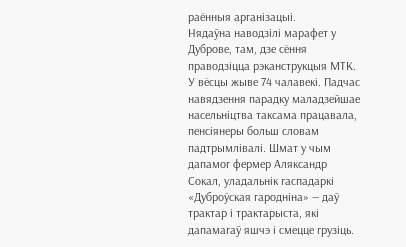раённыя арганізацыі.
Нядаўна наводзілі марафет у Дуброве, там, дзе сёння праводзіцца рэканструкцыя МТК. У вёсцы жыве 74 чалавекі. Падчас навядзення парадку маладзейшае насельніцтва таксама працавала, пенсіянеры больш словам падтрымлівалі. Шмат у чым дапамог фермер Аляксандр Сокал, уладальнік гаспадаркі «Дуброўская гародніна» — даў трактар і трактарыста, які дапамагаў яшчэ і смецце грузіць.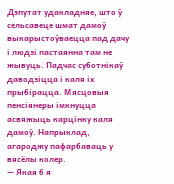Дэпутат удакладняе, што ў сельсавеце шмат дамоў выкарыстоўваецца пад дачу і людзі пастаянна там не жывуць. Падчас суботнікаў даводзіцца і каля іх прыбірацца. Мясцовыя пенсіянеры імкнуцца асвяжыць карцінку каля дамоў. Напрыклад, агароджу пафарбаваць у вясёлы колер.
— Якая б я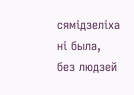сямідзеліха ні была, без людзей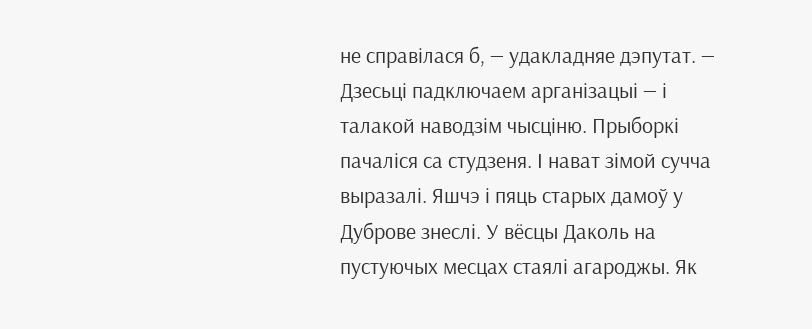не справілася б, — удакладняе дэпутат. — Дзесьці падключаем арганізацыі — і талакой наводзім чысціню. Прыборкі пачаліся са студзеня. І нават зімой сучча выразалі. Яшчэ і пяць старых дамоў у Дуброве знеслі. У вёсцы Даколь на пустуючых месцах стаялі агароджы. Як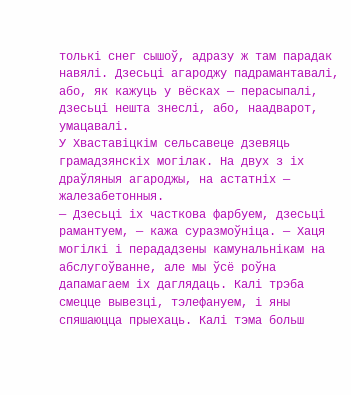толькі снег сышоў, адразу ж там парадак навялі. Дзесьці агароджу падрамантавалі, або, як кажуць у вёсках — перасыпалі, дзесьці нешта знеслі, або, наадварот, умацавалі.
У Хваставіцкім сельсавеце дзевяць грамадзянскіх могілак. На двух з іх драўляныя агароджы, на астатніх — жалезабетонныя.
— Дзесьці іх часткова фарбуем, дзесьці рамантуем, — кажа суразмоўніца. — Хаця могілкі і перададзены камунальнікам на абслугоўванне, але мы ўсё роўна дапамагаем іх даглядаць. Калі трэба смецце вывезці, тэлефануем, і яны спяшаюцца прыехаць. Калі тэма больш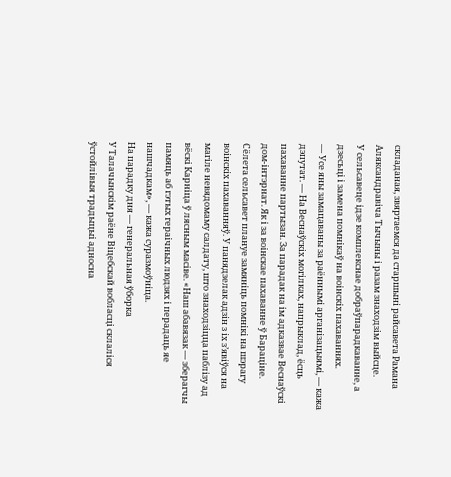складаная, звяртаемся да старшыні райсавета Рамана Аляксандравіча Тычыны і разам знаходзім выйсце.
У сельсавеце ідзе комплекснае добраўпарадкаванне, а дзесьці і замена помнікаў на воінскіх пахаваннях.
— Усе яны замацаваны за раённымі арганізацыямі, — кажа дэпутат. — На Веснаўскіх могілках, напрыклад, ёсць пахаванне партызан. За парадак на ім адказвае Веснаўскі дом-інтэрнат. Як і за воінскае пахаванне ў Бараціне.
Сёлета сельсавет плануе замяніць помнікі на шэрагу воінскіх пахаванняў. У панядзелак адзін з іх з’явіўся на магіле невядомаму салдату, што знаходзіцца паблізу ад вёскі Карніца ў лясным масіве. «Наш абавязак — зберагчы памяць аб гэтых гераічных людзях і перадаць яе нашчадкам», — кажа суразмоўніца.
На парадку дня — генеральная ўборка
У Талачынскім раёне Віцебскай вобласці склаліся ўстойлівыя традыцыі адносна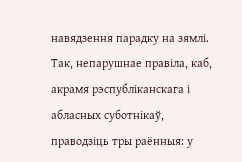навядзення парадку на зямлі. Так, непарушнае правіла, каб, акрамя рэспубліканскага і абласных суботнікаў, праводзіць тры раённыя: у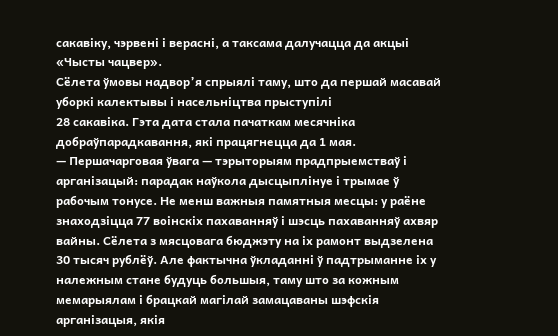сакавіку, чэрвені і верасні, а таксама далучацца да акцыі «Чысты чацвер».
Сёлета ўмовы надвор’я спрыялі таму, што да першай масавай уборкі калектывы і насельніцтва прыступілі
28 сакавіка. Гэта дата стала пачаткам месячніка добраўпарадкавання, які працягнецца да 1 мая.
— Першачарговая ўвага — тэрыторыям прадпрыемстваў і арганізацый: парадак наўкола дысцыплінуе і трымае ў рабочым тонусе. Не менш важныя памятныя месцы: у раёне знаходзіцца 77 воінскіх пахаванняў і шэсць пахаванняў ахвяр вайны. Сёлета з мясцовага бюджэту на іх рамонт выдзелена 30 тысяч рублёў. Але фактычна ўкладанні ў падтрыманне іх у належным стане будуць большыя, таму што за кожным мемарыялам і брацкай магілай замацаваны шэфскія арганізацыя, якія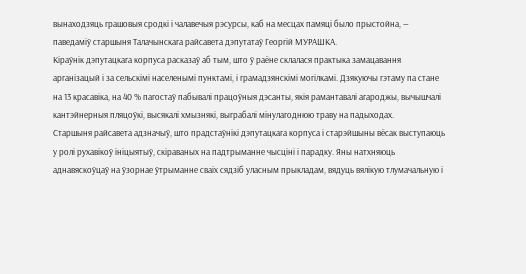вынаходзяць грашовыя сродкі і чалавечыя рэсурсы, каб на месцах памяці было прыстойна, — паведаміў старшыня Талачынскага райсавета дэпутатаў Георгій МУРАШКА.
Кіраўнік дэпутацкага корпуса расказаў аб тым, што ў раёне склалася практыка замацавання арганізацый і за сельскімі населенымі пунктамі, і грамадзянскімі могілкамі. Дзякуючы гэтаму па стане на 13 красавіка, на 40 % пагостаў пабывалі працоўныя дэсанты, якія рамантавалі агароджы, вычышчалі кантэйнерныя пляцоўкі, высякалі хмызнякі, выграбалі мінулагоднюю траву на падыходах.
Старшыня райсавета адзначыў, што прадстаўнікі дэпутацкага корпуса і старэйшыны вёсак выступаюць у ролі рухавікоў ініцыятыў, скіраваных на падтрыманне чысціні і парадку. Яны натхняюць аднавяскоўцаў на ўзорнае ўтрыманне сваіх сядзіб уласным прыкладам, вядуць вялікую тлумачальную і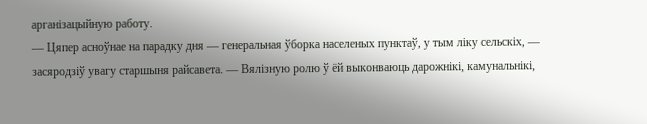арганізацыйную работу.
— Цяпер асноўнае на парадку дня — генеральная ўборка населеных пунктаў, у тым ліку сельскіх, — засяродзіў увагу старшыня райсавета. — Вялізную ролю ў ёй выконваюць дарожнікі, камунальнікі,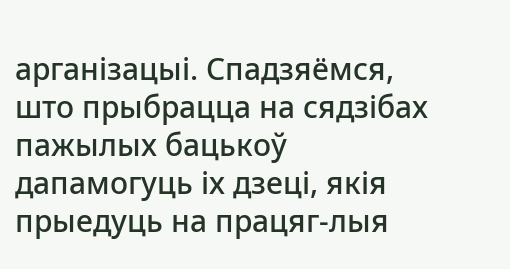арганізацыі. Спадзяёмся, што прыбрацца на сядзібах пажылых бацькоў дапамогуць іх дзеці, якія прыедуць на працяг-лыя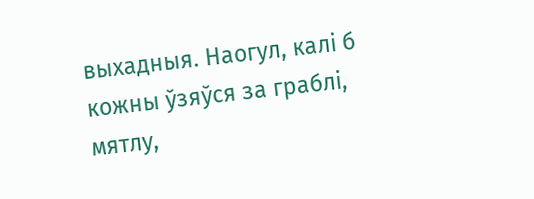выхадныя. Наогул, калі б кожны ўзяўся за граблі, мятлу,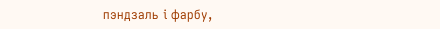пэндзаль і фарбу,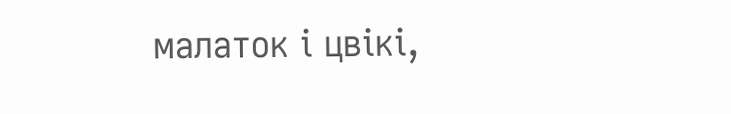малаток і цвікі,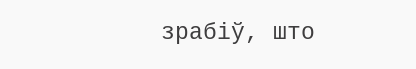зрабіў, што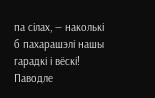па сілах, — наколькі б пахарашэлі нашы гарадкі і вёскі!
Паводле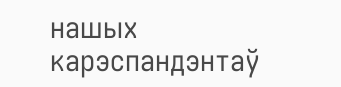нашых карэспандэнтаў